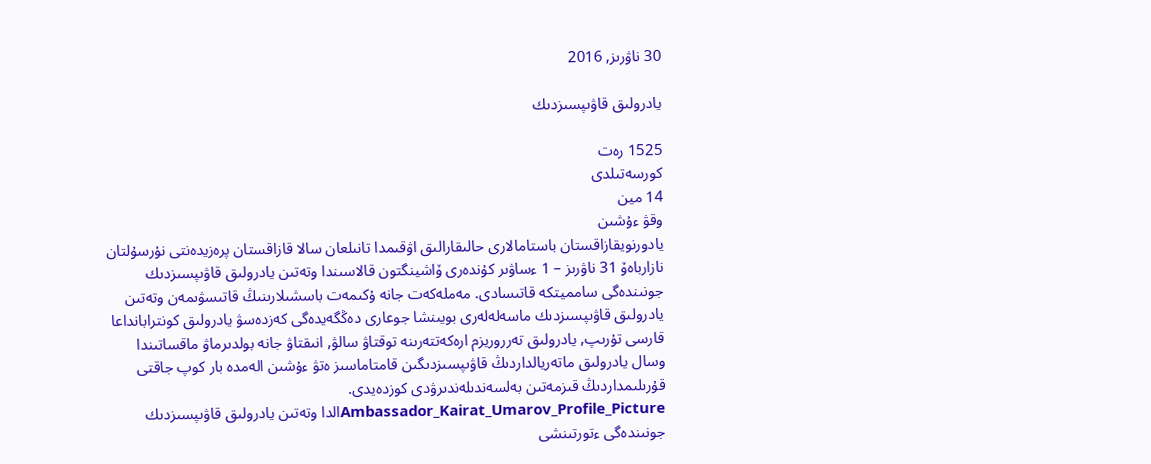30 ناۋرىز, 2016

يادرولىق قاۋىپسىزدىك

1525 رەت
كورسەتىلدى
14 مين
وقۋ ءۇشىن
يادورنويقازاقستان باستامالارى حالىقارالىق اۋقىمدا تانىلعان سالا قازاقستان پرەزيدەنتى نۇرسۇلتان نازارباەۆ 31 ناۋرىز – 1 ءساۋىر كۇندەرى ۆاشينگتون قالاسىندا وتەتىن يادرولىق قاۋىپسىزدىك جونىندەگى سامميتكە قاتىسادى. مەملەكەت جانە ۇكىمەت باسشىلارىنىڭ قاتىسۋىمەن وتەتىن يادرولىق قاۋىپسىزدىك ماسەلەلەرى بويىنشا جوعارى دەڭگەيدەگى كەزدەسۋ يادرولىق كونترابانداعا قارسى تۇرىپ, يادرولىق تەرروريزم ارەكەتتەرىنە توقتاۋ سالۋ, انىقتاۋ جانە بولدىرماۋ ماقساتىندا وسال يادرولىق ماتەريالداردىڭ قاۋىپسىزدىگىن قامتاماسىز ەتۋ ءۇشىن الەمدە بار كوپ جاقتى قۇرىلىمداردىڭ قىزمەتىن بەلسەندىلەندىرۋدى كوزدەيدى. Ambassador_Kairat_Umarov_Profile_Pictureالدا وتەتىن يادرولىق قاۋىپسىزدىك جونىندەگى ءتورتىنشى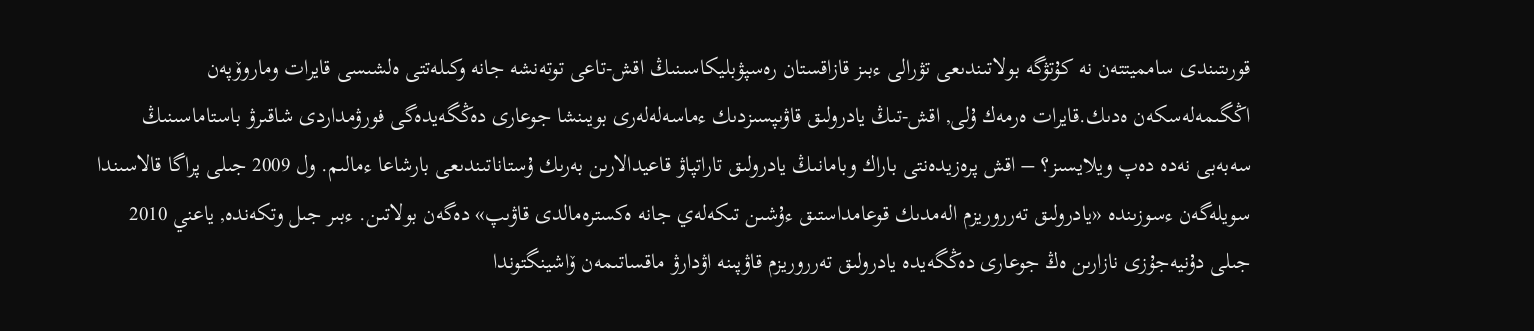قورىتىندى سامميتتەن نە كۇتۋگە بولاتىندىعى تۋرالى ءبىز قازاقستان رەسپۋبليكاسىنىڭ اقش-تاعى توتەنشە جانە وكىلەتتى ەلشىسى قايرات وماروۆپەن اڭگىمەلەسكەن ەدىك.قايرات ەرمەك ۇلى, اقش-تىڭ يادرولىق قاۋىپسىزدىك ءماسەلەلەرى بويىنشا جوعارى دەڭگەيدەگى فورۋمداردى شاقىرۋ باستاماسىنىڭ سەبەبى نەدە دەپ ويلايسىز؟ – اقش پرەزيدەنتى باراك وبامانىڭ يادرولىق تاراتپاۋ قاعيدالارىن بەرىك ۇستاناتىندىعى بارشاعا ءمالىم. ول 2009 جىلى پراگا قالاسىندا سويلەگەن ءسوزىندە «يادرولىق تەرروريزم الەمدىك قوعامداستىق ءۇشىن تىكەلەي جانە ەكسترەمالدى قاۋىپ» دەگەن بولاتىن. ءبىر جىل وتكەندە, ياعني 2010 جىلى دۇنيەجۇزى نازارىن ەڭ جوعارى دەڭگەيدە يادرولىق تەرروريزم قاۋپىنە اۋدارۋ ماقساتىمەن ۆاشينگتوندا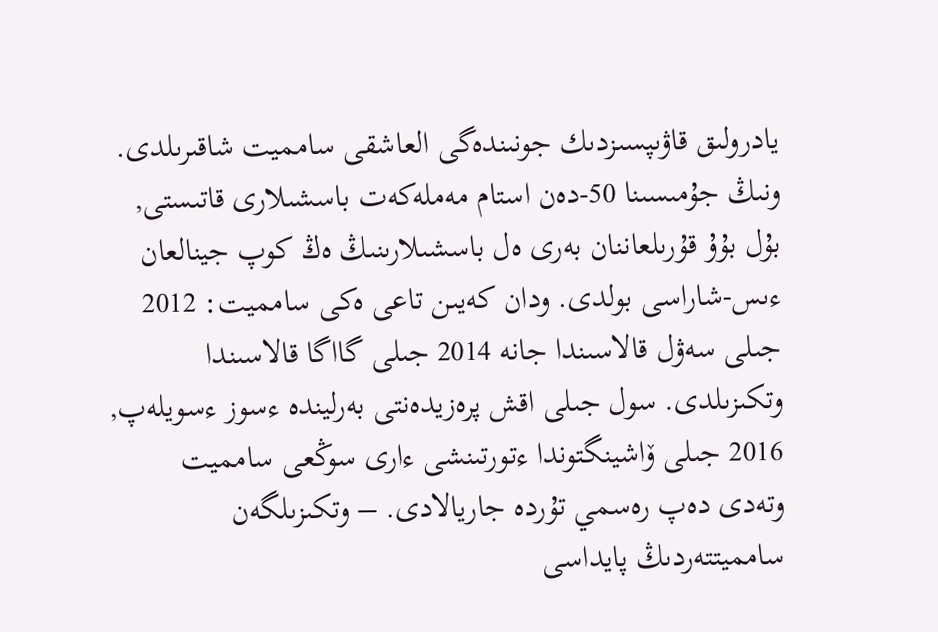يادرولىق قاۋىپسىزدىك جونىندەگى العاشقى سامميت شاقىرىلدى. ونىڭ جۇمىسىنا 50-دەن استام مەملەكەت باسشىلارى قاتىستى, بۇل بۇۇ قۇرىلعاننان بەرى ەل باسشىلارىنىڭ ەڭ كوپ جينالعان ءىس-شاراسى بولدى. ودان كەيىن تاعى ەكى سامميت: 2012 جىلى سەۋل قالاسىندا جانە 2014 جىلى گااگا قالاسىندا وتكىزىلدى. سول جىلى اقش پرەزيدەنتى بەرليندە ءسوز ءسويلەپ, 2016 جىلى ۆاشينگتوندا ءتورتىنشى ءارى سوڭعى سامميت وتەدى دەپ رەسمي تۇردە جاريالادى. – وتكىزىلگەن سامميتتەردىڭ پايداسى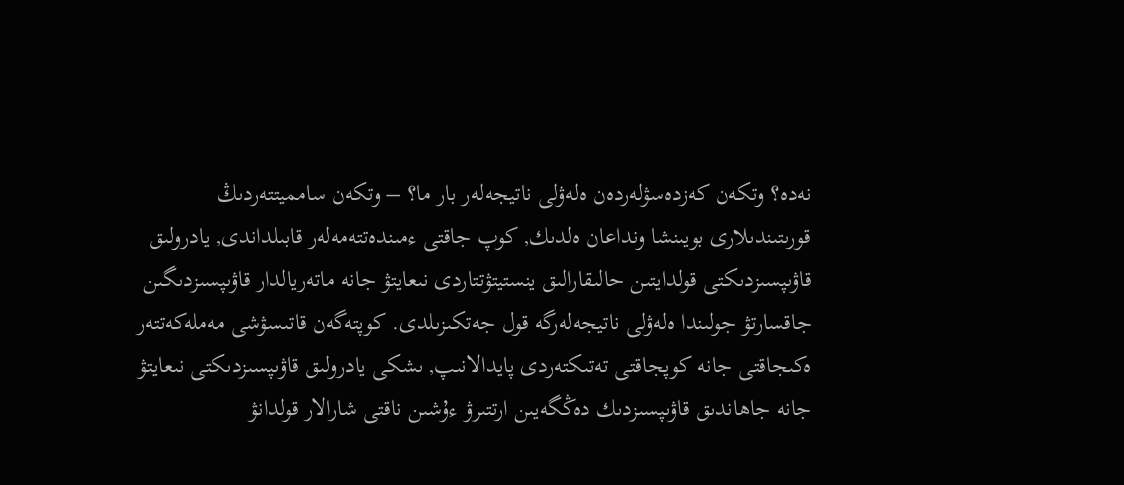نەدە؟ وتكەن كەزدەسۋلەردەن ەلەۋلى ناتيجەلەر بار ما؟ – وتكەن سامميتتەردىڭ قورىتىندىلارى بويىنشا ونداعان ەلدىك, كوپ جاقتى ءمىندەتتەمەلەر قابىلداندى, يادرولىق قاۋىپسىزدىكتى قولدايتىن حالىقارالىق ينستيتۋتتاردى نىعايتۋ جانە ماتەريالدار قاۋىپسىزدىگىن جاقسارتۋ جولىندا ەلەۋلى ناتيجەلەرگە قول جەتكىزىلدى. كوپتەگەن قاتىسۋشى مەملەكەتتەر ەكىجاقتى جانە كوپجاقتى تەتىكتەردى پايدالانىپ, ىشكى يادرولىق قاۋىپسىزدىكتى نىعايتۋ جانە جاھاندىق قاۋىپسىزدىك دەڭگەيىن ارتتىرۋ ءۇشىن ناقتى شارالار قولدانۋ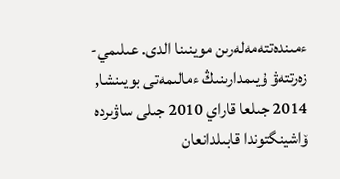ءمىندەتتەمەلەرىن موينىنا الدى. عىلىمي-زەرتتەۋ ۇيىمدارىنىڭ ءمالىمەتى بويىنشا, 2014 جىلعا قاراي 2010 جىلى ساۋىردە ۆاشينگتوندا قابىلدانعان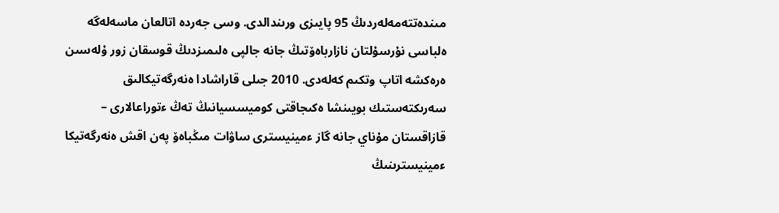مىندەتتەمەلەردىڭ 95 پايىزى ورىندالدى. وسى جەردە اتالعان ماسەلەگە ەلباسى نۇرسۇلتان نازارباەۆتىڭ جانە جالپى ەلىمىزدىڭ قوسقان زور ۇلەسىن ەرەكشە اتاپ وتكىم كەلەدى. 2010 جىلى قاراشادا ەنەرگەتيكالىق سەرىكتەستىك بويىنشا ەكىجاقتى كوميسسيانىڭ تەڭ ءتوراعالارى – قازاقستان مۇناي جانە گاز ءمينيسترى ساۋات مىڭباەۆ پەن اقش ەنەرگەتيكا ءمينيسترىنىڭ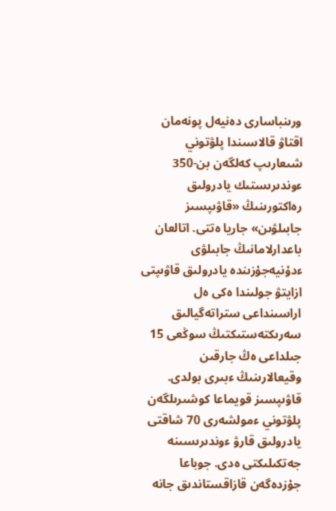ورىنباسارى دەنيەل پونەمان اقتاۋ قالاسىندا پلۋتوني شىعارىپ كەلگەن بن-350 ءوندىرىستىك يادرولىق رەاكتورىنىڭ «قاۋىپسىز جابىلۋىن» جاريا ەتتى. اتالعان باعدارلامانىڭ جابىلۋى ءدۇنيەجۇزىندە يادرولىق قاۋىپتى ازايتۋ جولىندا ەكى ەل اراسىنداعى ستراتەگيالىق سەرىكتەستىكتىڭ سوڭعى 15 جىلداعى ەڭ جارقىن وقيعالارىنىڭ ءبىرى بولدى. قاۋىپسىز قويماعا كوشىرىلگەن پلۋتوني ءمولشەرى 70 شاقتى يادرولىق قارۋ ءوندىرىسىنە جەتكىلىكتى ەدى. جوباعا جۇزدەگەن قازاقستاندىق جانە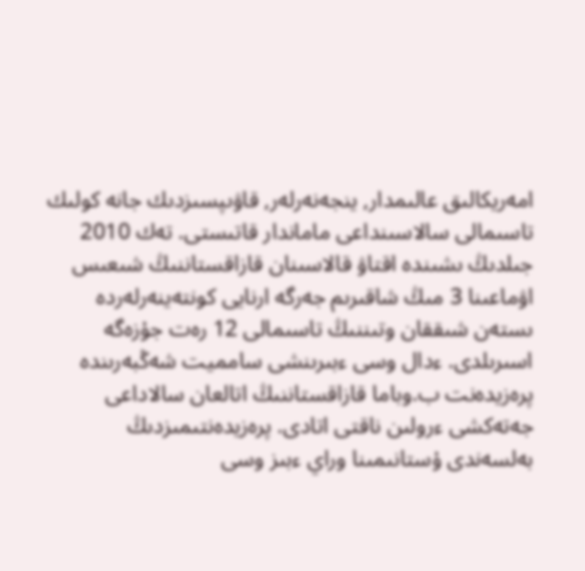امەريكالىق عالىمدار, ينجەنەرلەر, قاۋىپسىزدىك جانە كولىك تاسىمالى سالاسىنداعى ماماندار قاتىستى. تەك 2010 جىلدىڭ ىشىندە اقتاۋ قالاسىنان قازاقستاننىڭ شىعىس اۋماعىنا 3 مىڭ شاقىرىم جەرگە ارنايى كونتەينەرلەردە ىستەن شىققان وتىننىڭ تاسىمالى 12 رەت جۇزەگە اسىرىلدى. ءدال وسى ءبىرىنشى سامميت شەڭبەرىندە پرەزيدەنت ب.وباما قازاقستاننىڭ اتالعان سالاداعى جەتەكشى ءرولىن ناقتى اتادى. پرەزيدەنتىمىزدىڭ بەلسەندى ۇستانىمىنا وراي ءبىز وسى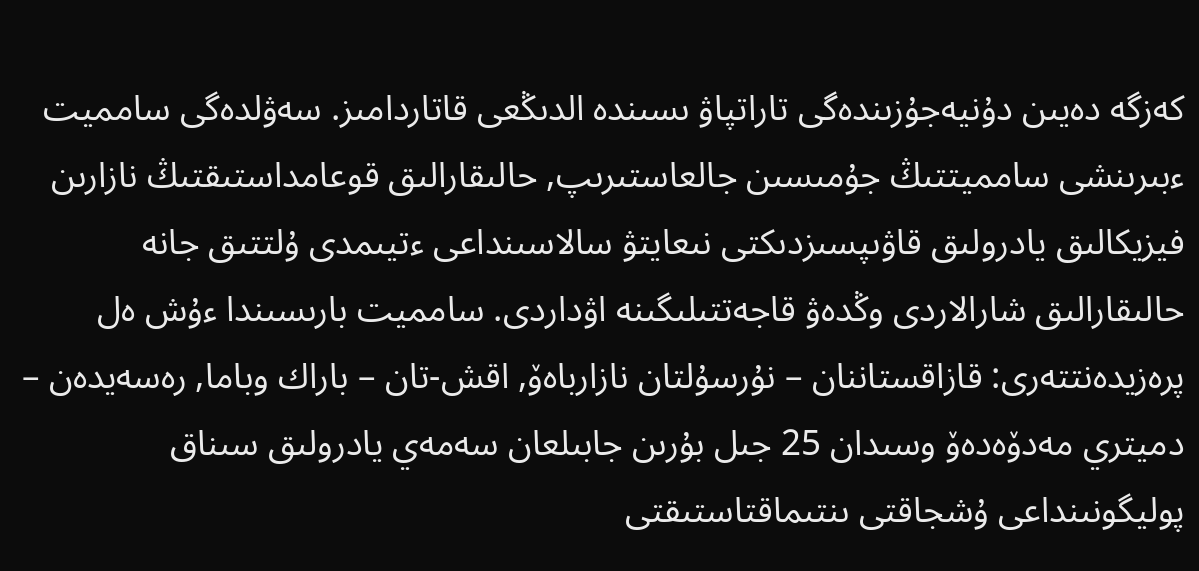كەزگە دەيىن دۇنيەجۇزىندەگى تاراتپاۋ ىسىندە الدىڭعى قاتاردامىز. سەۋلدەگى سامميت ءبىرىنشى سامميتتىڭ جۇمىسىن جالعاستىرىپ, حالىقارالىق قوعامداستىقتىڭ نازارىن فيزيكالىق يادرولىق قاۋىپسىزدىكتى نىعايتۋ سالاسىنداعى ءتيىمدى ۇلتتىق جانە حالىقارالىق شارالاردى وڭدەۋ قاجەتتىلىگىنە اۋداردى. سامميت بارىسىندا ءۇش ەل پرەزيدەنتتەرى: قازاقستاننان – نۇرسۇلتان نازارباەۆ, اقش-تان – باراك وباما, رەسەيدەن – دميتري مەدۆەدەۆ وسىدان 25 جىل بۇرىن جابىلعان سەمەي يادرولىق سىناق پوليگونىنداعى ۇشجاقتى ىنتىماقتاستىقتى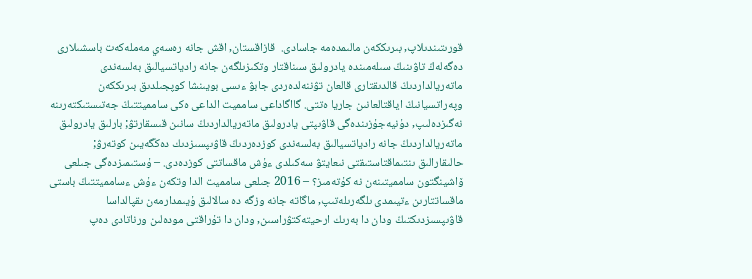قورىتىندىلاپ, بىرىككەن مالىمدەمە جاسادى.  قازاقستان, اقش جانە رەسەي مەملەكەت باسشىلارى دەگەلەڭ تاۋىنىڭ سىلەمىندە يادرولىق سىناقتار وتكىزىلگەن جانە رادياتسيالىق بەلسەندى ماتەريالداردىڭ قالدىقتارى قالعان تۋننەلدەردى جابۋ ءىسى بويىنشا كوپجىلدىق بىرىككەن وپەراتسيانىڭ اياقتالعانىن جاريا ەتتى. گااگاداعى سامميت الداعى ەكى سامميتتىڭ جەتىستىكتەرىنە نەگىزدەلىپ, دۇنيەجۇزىندەگى قاۋىپتى يادرولىق ماتەريالداردىڭ سانىن قىسقارتۋ; بارلىق يادرولىق ماتەريالداردىڭ جانە رادياتسيالىق بەلسەندى كوزدەردىڭ قاۋىپسىزدىك دەڭگەيىن كوتەرۋ; حالىقارالىق ىنتىماقتاستىقتى نىعايتۋ سەكىلدى ءۇش ماقساتتى كوزدەدى. – ۇستىمىزدەگى جىلعى ۆاشينگتون سامميتىنەن نە كۇتەمىز؟ – 2016 جىلعى سامميت الدا وتكەن ءۇش ءسامميتتىڭ باستى ماقساتتارىن ءتيىمدى ىلگەرىلەتىپ, ماگاتە جانە وزگە دە سالالىق ۇيىمدارمەن ىقپالداسا قاۋىپسىزدىكتىڭ ودان دا بەرىك ارحيتەكتۋراسىن, ودان دا تۇراقتى مودەلىن ورناتادى دەپ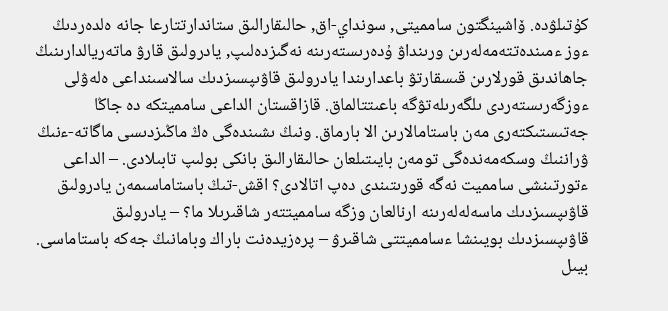كۇتىلۋدە. ۆاشينگتون سامميتى, سونداي-اق, حالىقارالىق ستاندارتتارعا جانە ەلدەردىڭ ءوز ءمىندەتتەمەلەرىن ورىنداۋ ۇدەرىستەرىنە نەگىزدەلىپ, يادرولىق قارۋ ماتەريالدارىنىڭ جاھاندىق قورلارىن قىسقارتۋ باعدارىندا يادرولىق قاۋىپسىزدىك سالاسىنداعى ەلەۋلى ءوزگەرىستەردى ىلگەرىلەتۋگە باعىتتالماق. قازاقستان الداعى سامميتكە دە جاڭا جەتىستىكتەرى مەن باستامالارىن الا بارماق. ونىڭ ىشىندەگى ەڭ ماڭىزدىسى ماگاتە-ءنىڭ ۋراننىڭ وسكەمەندەگى تومەن بايىتىلعان حالىقارالىق بانكى بولىپ تابىلادى. – الداعى ءتورتىنشى سامميت نەگە قورىتىندى دەپ اتالادى؟ اقش-تىڭ باستاماسىمەن يادرولىق قاۋىپسىزدىك ماسەلەلەرىنە ارنالعان وزگە سامميتتەر شاقىرىلا ما؟ – يادرولىق قاۋىپسىزدىك بويىنشا ءسامميتتى شاقىرۋ – پرەزيدەنت باراك وبامانىڭ جەكە باستاماسى. بيىل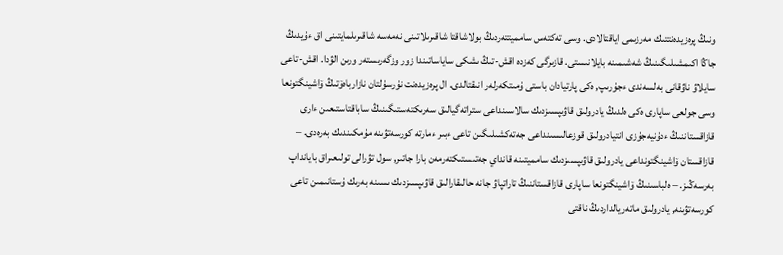ونىڭ پرەزيدەنتتىك مەرزىمى اياقتالادى. وسى تەكتەس سامميتتەردىڭ بولاشاقتا شاقىرىلاتىنى نەمەسە شاقىرىلمايتىنى اق ءۇيدىڭ جاڭا اكىمشىلىگىنىڭ شەشىمىنە بايلانىستى. قازىرگى كەزدە اقش-تىڭ ىشكى ساياساتىندا زور وزگەرىستەر ورىن الۋدا. اقش-تاعى سايلاۋ ناۋقانى بەلسەندى ءجۇرىپ, ەكى پارتيادان باستى ۇمىتكەرلەر انىقتالدى. ال پرەزيدەنت نۇرسۇلتان نازارباەۆتىڭ ۆاشينگتونعا وسى جولعى ساپارى ەكى ەلدىڭ يادرولىق قاۋىپسىزدىك سالاسىنداعى ستراتەگيالىق سەرىكتەستىگىنىڭ ساباقتاستىعىن ءارى قازاقستاننىڭ ءدۇنيەجۇزى انتيادرولىق قوزعالىسىنداعى جەتەكشىلىگىن تاعى ءبىر ءمارتە كورسەتۋىنە مۇمكىندىك بەرەدى. – قازاقستان ۆاشينگتونداعى يادرولىق قاۋىپسىزدىك سامميتىنە قانداي جەتىستىكتەرمەن بارا جاتىر, سول تۋرالى تولىعىراق بايانداپ بەرسەڭىز. – ەلباسىنىڭ ۆاشينگتونعا ساپارى قازاقستاننىڭ تاراتپاۋ جانە حالىقارالىق قاۋىپسىزدىك ىسىنە بەرىك ۇستانىمىن تاعى كورسەتۋىنە, يادرولىق ماتەريالداردىڭ ناقتى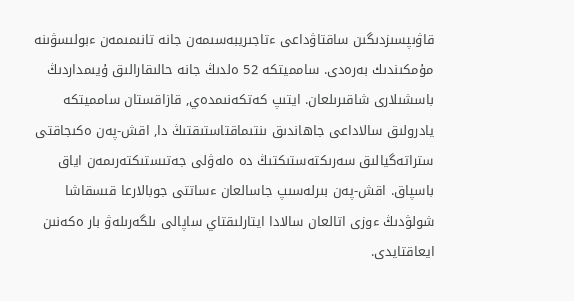قاۋىپسىزدىگىن ساقتاۋداعى ءتاجىريبەسىمەن جانە تانىمىمەن ءبولىسۋىنە مۇمكىندىك بەرەدى. سامميتكە 52 ەلدىڭ جانە حالىقارالىق ۇيىمداردىڭ باسشىلارى شاقىرىلعان. ايتىپ كەتكەنىمدەي, قازاقستان سامميتكە يادرولىق سالاداعى جاھاندىق ىنتىماقتاستىقتىڭ دا, اقش-پەن ەكىجاقتى ستراتەگيالىق سەرىكتەستىكتىڭ دە ەلەۋلى جەتىستىكتەرىمەن اياق باسپاق. اقش-پەن بىرلەسىپ جاسالعان ءساتتى جوبالارعا قىسقاشا شولۋدىڭ ءوزى اتالعان سالادا ايتارلىقتاي ساپالى ىلگەرىلەۋ بار ەكەنىن ايعاقتايدى.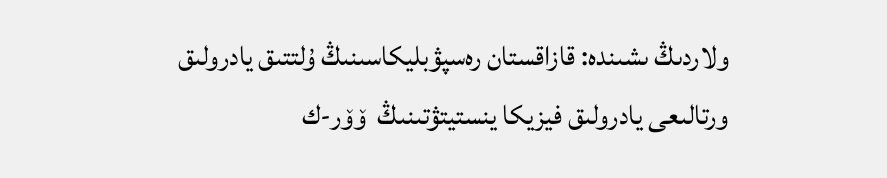ولاردىڭ ىشىندە: قازاقستان رەسپۋبليكاسىنىڭ ۇلتتىق يادرولىق ورتالىعى يادرولىق فيزيكا ينستيتۋتىنىڭ  ۆۆر-ك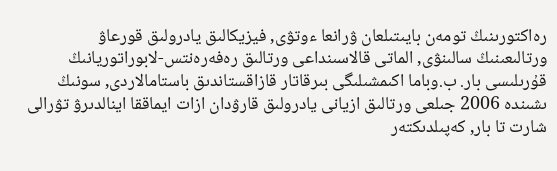رەاكتورىنىڭ تومەن بايىتىلعان ۋرانعا ءوتۋى, فيزيكالىق يادرولىق قورعاۋ ورتالىعىنىڭ سالىنۋى, الماتى قالاسىنداعى ورتالىق رەفەرەنتس-لابوراتوريانىڭ قۇرىلىسى بار. ب.وباما اكىمشىلىگى بىرقاتار قازاقستاندىق باستامالاردى, سونىڭ ىشىندە 2006 جىلعى ورتالىق ازيانى يادرولىق قارۋدان ازات ايماققا اينالدىرۋ تۋرالى شارت تا بار, كەپىلدىكتەر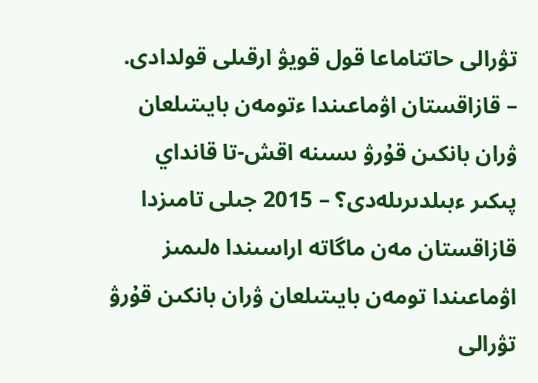تۋرالى حاتتاماعا قول قويۋ ارقىلى قولدادى. – قازاقستان اۋماعىندا ءتومەن بايىتىلعان ۋران بانكىن قۇرۋ ىسىنە اقش-تا قانداي پىكىر ءبىلدىرىلەدى؟ – 2015 جىلى تامىزدا قازاقستان مەن ماگاتە اراسىندا ەلىمىز اۋماعىندا تومەن بايىتىلعان ۋران بانكىن قۇرۋ تۋرالى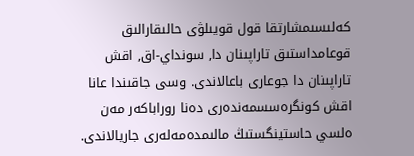كەلىسىمشارتقا قول قويىلۋى حالىقارالىق قوعامداستىق تاراپىنان دا, سونداي-اق, اقش تاراپىنان دا جوعارى باعالاندى. وسى جاقىندا عانا اقش كونگرەسسمەندەرى دەنا روراباكەر مەن ەلسي حاستينگستىڭ مالىمدەمەلەرى جاريالاندى.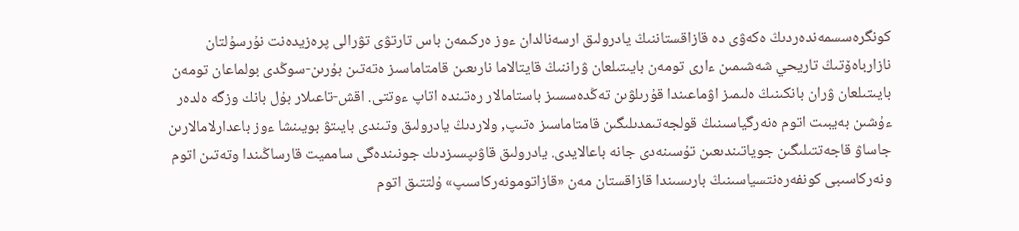كونگرەسسمەندەردىڭ ەكەۋى دە قازاقستاننىڭ يادرولىق ارسەنالدان ءوز ەركىمەن باس تارتۋى تۋرالى پرەزيدەنت نۇرسۇلتان نازارباەۆتىڭ تاريحي شەشىمىن ءارى تومەن بايىتىلعان ۋراننىڭ قايتالاما نارىعىن قامتاماسىز ەتەتىن بۇرىن-سوڭدى بولماعان تومەن بايىتىلعان ۋران بانكىنىڭ ەلىمىز اۋماعىندا قۇرىلۋىن تەڭدەسسىز باستامالار رەتىندە اتاپ ءوتتى. اقش-تاعىلار بۇل بانك وزگە ەلدەر ءۇشىن بەيبىت اتوم ەنەرگياسىنىڭ قولجەتىمدىلىگىن قامتاماسىز ەتىپ, ولاردىڭ يادرولىق وتىندى بايىتۋ بويىنشا ءوز باعدارلامالارىن جاساۋ قاجەتتىلىگىن جوياتىندىعىن تۇسىنەدى جانە باعالايدى. يادرولىق قاۋىپسىزدىك جونىندەگى سامميت قارساڭىندا وتەتىن اتوم ونەركاسىبى كونفەرەنتسياسىنىڭ بارىسىندا قازاقستان مەن «قازاتومونەركاسىپ» ۇلتتىق اتوم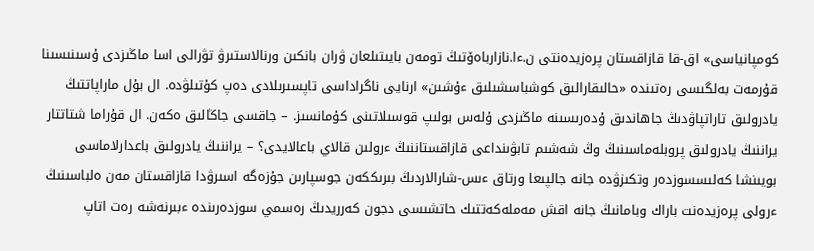كومپانياسى» اق-قا قازاقستان پرەزيدەنتى ن.ءا.نازارباەۆتىڭ تومەن بايىتىلعان ۋران بانكىن ورنالاستىرۋ تۋرالى اسا ماڭىزدى ۇسىنىسىنا قۇرمەت بەلگىسى رەتىندە «حالىقارالىق كوشباسشىلىق ءۇشىن» ارنايى ناگراداسى تاپسىرىلادى دەپ كۇتىلۋدە. ال بۇل ماراپاتتىڭ يادرولىق تاراتپاۋدىڭ جاھاندىق ۇدەرىسىنە ماڭىزدى ۇلەس بولىپ قوسىلاتىنى كۇمانسىز. – جاقسى جاڭالىق ەكەن. ال قۇراما شتاتتار يراننىڭ يادرولىق پروبلەماسىنىڭ وڭ شەشىم تابۋىنداعى قازاقستاننىڭ ءرولىن قالاي باعالايدى؟ – يراننىڭ يادرولىق باعدارلاماسى بويىنشا كەلىسسوزدەر وتكىزۋدە جانە جالپىعا ورتاق ءىس-شارالاردىڭ بىرىككەن جوسپارىن جۇزەگە اسىرۋدا قازاقستان مەن ەلباسىنىڭ ءرولى پرەزيدەنت باراك وبامانىڭ جانە اقش مەملەكەتتىك حاتشىسى دجون كەرريدىڭ رەسمي سوزدەرىندە ءبىرنەشە رەت اتاپ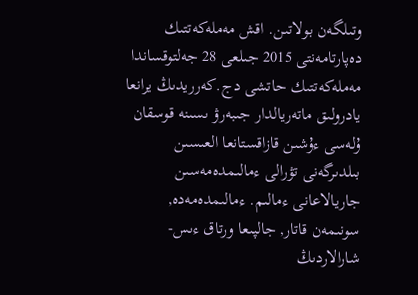وتىلگەن بولاتىن. اقش مەملەكەتتىك دەپارتامەنتى 2015 جىلعى 28 جەلتوقساندا مەملەكەتتىك حاتشى دج.كەرريدىڭ يرانعا يادرولىق ماتەريالدار جىبەرۋ ىسىنە قوسقان ۇلەسى ءۇشىن قازاقستانعا العىسىن بىلدىرگەنى تۋرالى ءمالىمدەمەسىن جاريالاعانى ءمالىم. ءمالىمدەمەدە, سونىمەن قاتار, جالپىعا ورتاق ءىس-شارالاردىڭ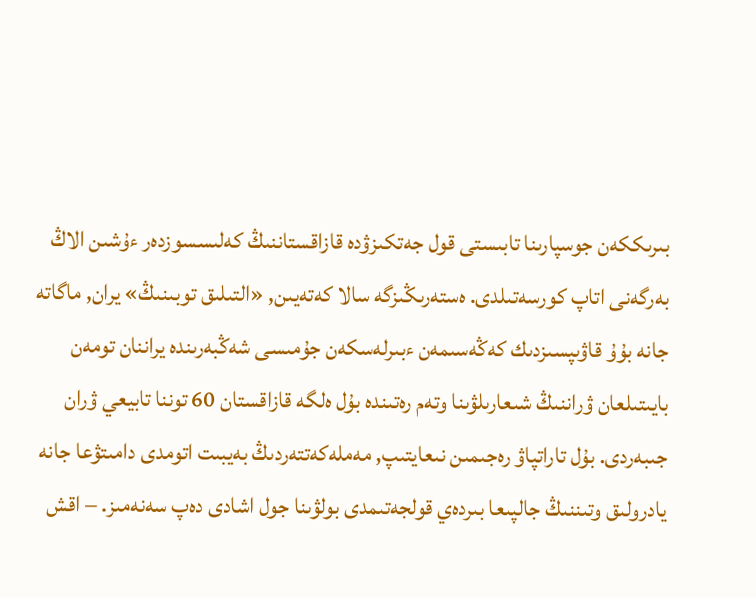بىرىككەن جوسپارىنا تابىستى قول جەتكىزۋدە قازاقستاننىڭ كەلىسسوزدەر ءۇشىن الاڭ بەرگەنى اتاپ كورسەتىلدى. ەستەرىڭىزگە سالا كەتەيىن, «التىلىق توبىنىڭ» يران, ماگاتە جانە بۇۇ قاۋىپسىزدىك كەڭەسىمەن ءبىرلەسكەن جۇمىسى شەڭبەرىندە يراننان تومەن بايىتىلعان ۋراننىڭ شىعارىلۋىنا وتەم رەتىندە بۇل ەلگە قازاقستان 60 توننا تابيعي ۋران جىبەردى. بۇل تاراتپاۋ رەجىمىن نىعايتىپ, مەملەكەتتەردىڭ بەيبىت اتومدى دامىتۋعا جانە يادرولىق وتىننىڭ جالپىعا بىردەي قولجەتىمدى بولۋىنا جول اشادى دەپ سەنەمىز. – اقش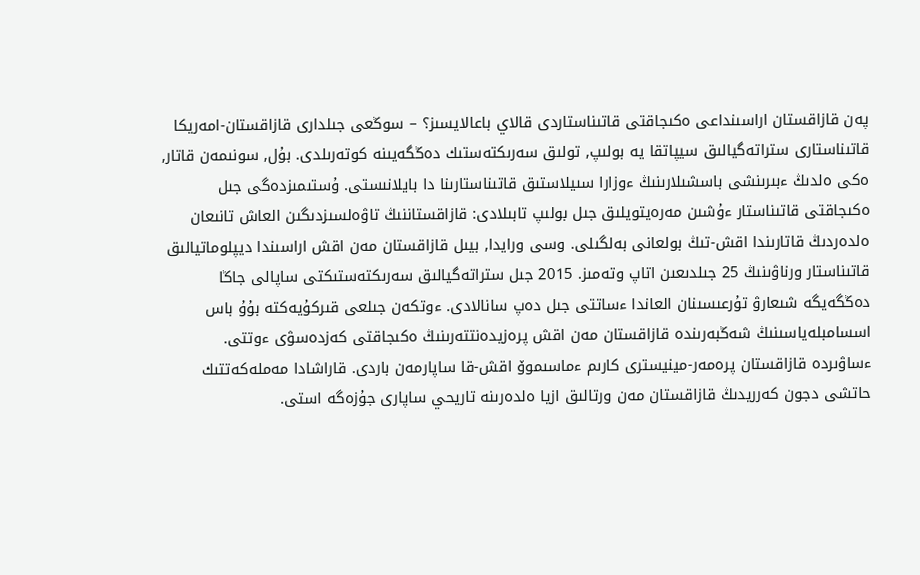پەن قازاقستان اراسىنداعى ەكىجاقتى قاتىناستاردى قالاي باعالايسىز؟ – سوڭعى جىلدارى قازاقستان-امەريكا قاتىناستارى ستراتەگيالىق سيپاتقا يە بولىپ, تولىق سەرىكتەستىك دەڭگەيىنە كوتەرىلدى. بۇل, سونىمەن قاتار, ەكى ەلدىڭ ءبىرىنشى باسشىلارىنىڭ ءوزارا سىيلاستىق قاتىناستارىنا دا بايلانىستى. ۇستىمىزدەگى جىل ەكىجاقتى قاتىناستار ءۇشىن مەرەيتويلىق جىل بولىپ تابىلادى: قازاقستاننىڭ تاۋەلسىزدىگىن العاش تانىعان ەلدەردىڭ قاتارىندا اقش-تىڭ بولعانى بەلگىلى. وسى ورايدا, بيىل قازاقستان مەن اقش اراسىندا ديپلوماتيالىق قاتىناستار ورناۋىنىڭ 25 جىلدىعىن اتاپ وتەمىز. 2015 جىل ستراتەگيالىق سەرىكتەستىكتى ساپالى جاڭا دەڭگەيگە شىعارۋ تۇرعىسىنان العاندا ءساتتى جىل دەپ سانالادى. ءوتكەن جىلعى قىركۇيەكتە بۇۇ باس اسسامبلەياسىنىڭ شەڭبەرىندە قازاقستان مەن اقش پرەزيدەنتتەرىنىڭ ەكىجاقتى كەزدەسۋى ءوتتى. ءساۋىردە قازاقستان پرەمەر-مينيسترى كارىم ءماسىموۆ اقش-قا ساپارمەن باردى. قاراشادا مەملەكەتتىك حاتشى دجون كەرريدىڭ قازاقستان مەن ورتالىق ازيا ەلدەرىنە تاريحي ساپارى جۇزەگە استى.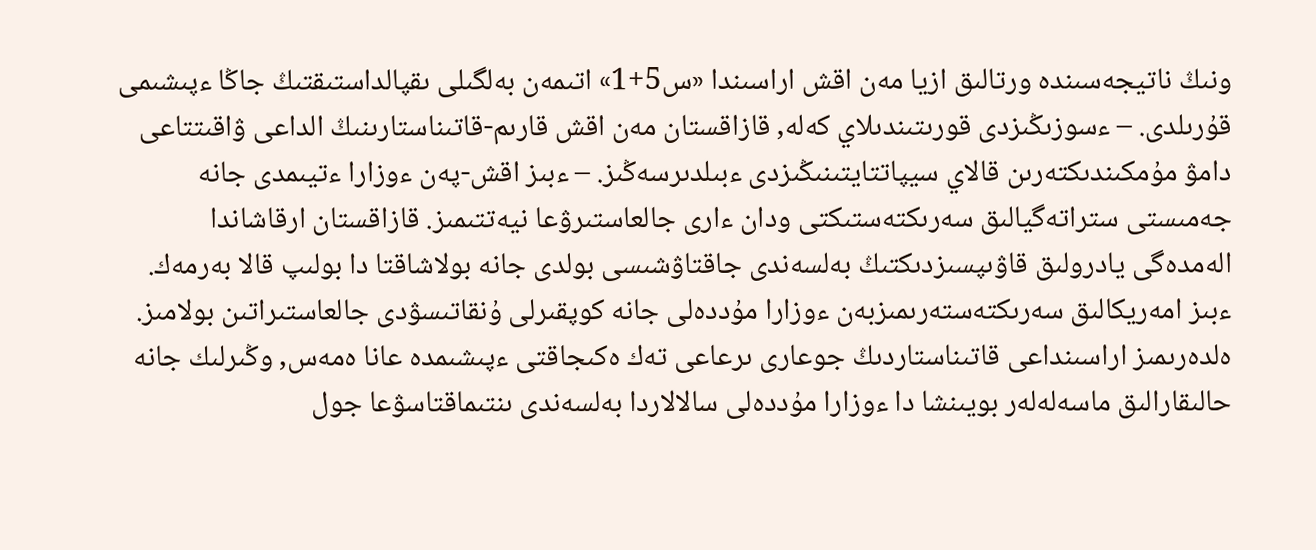ونىڭ ناتيجەسىندە ورتالىق ازيا مەن اقش اراسىندا «س5+1» اتىمەن بەلگىلى ىقپالداستىقتىڭ جاڭا ءپىشىمى قۇرىلدى. – ءسوزىڭىزدى قورىتىندىلاي كەلە, قازاقستان مەن اقش قارىم-قاتىناستارىنىڭ الداعى ۋاقىتتاعى دامۋ مۇمكىندىكتەرىن قالاي سيپاتتايتىنىڭىزدى ءبىلدىرسەڭىز. – ءبىز اقش-پەن ءوزارا ءتيىمدى جانە جەمىستى ستراتەگيالىق سەرىكتەستىكتى ودان ءارى جالعاستىرۋعا نيەتتىمىز. قازاقستان ارقاشاندا الەمدەگى يادرولىق قاۋىپسىزدىكتىڭ بەلسەندى جاقتاۋشىسى بولدى جانە بولاشاقتا دا بولىپ قالا بەرمەك. ءبىز امەريكالىق سەرىكتەستەرىمىزبەن ءوزارا مۇددەلى جانە كوپقىرلى ۇنقاتىسۋدى جالعاستىراتىن بولامىز. ەلدەرىمىز اراسىنداعى قاتىناستاردىڭ جوعارى ىرعاعى تەك ەكىجاقتى ءپىشىمدە عانا ەمەس, وڭىرلىك جانە حالىقارالىق ماسەلەلەر بويىنشا دا ءوزارا مۇددەلى سالالاردا بەلسەندى ىنتىماقتاسۋعا جول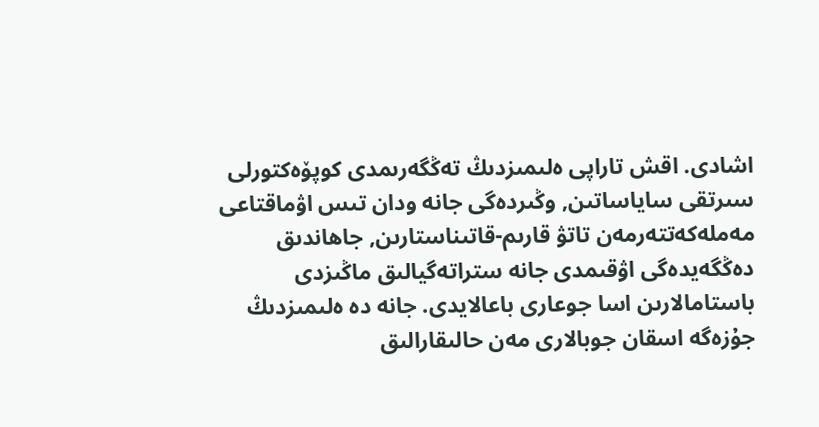اشادى. اقش تاراپى ەلىمىزدىڭ تەڭگەرىمدى كوپۆەكتورلى سىرتقى ساياساتىن, وڭىردەگى جانە ودان تىس اۋماقتاعى مەملەكەتتەرمەن تاتۋ قارىم-قاتىناستارىن, جاھاندىق دەڭگەيدەگى اۋقىمدى جانە ستراتەگيالىق ماڭىزدى باستامالارىن اسا جوعارى باعالايدى. جانە دە ەلىمىزدىڭ جۇزەگە اسقان جوبالارى مەن حالىقارالىق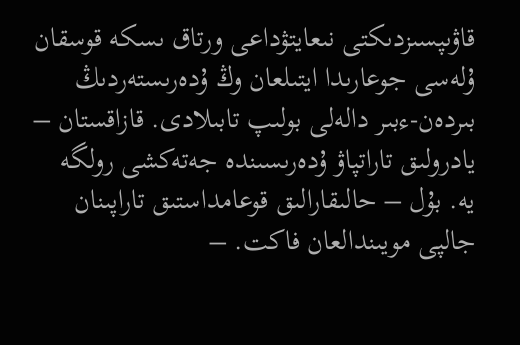قاۋىپسىزدىكتى نىعايتۋداعى ورتاق ىسكە قوسقان ۇلەسى جوعارىدا ايتىلعان وڭ ۇدەرىستەردىڭ بىردەن-ءبىر دالەلى بولىپ تابىلادى. قازاقستان – يادرولىق تاراتپاۋ ۇدەرىسىندە جەتەكشى رولگە يە. بۇل – حالىقارالىق قوعامداستىق تاراپىنان جالپى مويىندالعان فاكت. –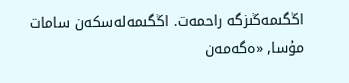اڭگىمەڭىزگە راحمەت. اڭگىمەلەسكەن سامات مۇسا, «ەگەمەن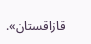قازاقستان».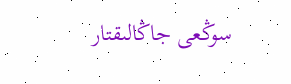سوڭعى جاڭالىقتار